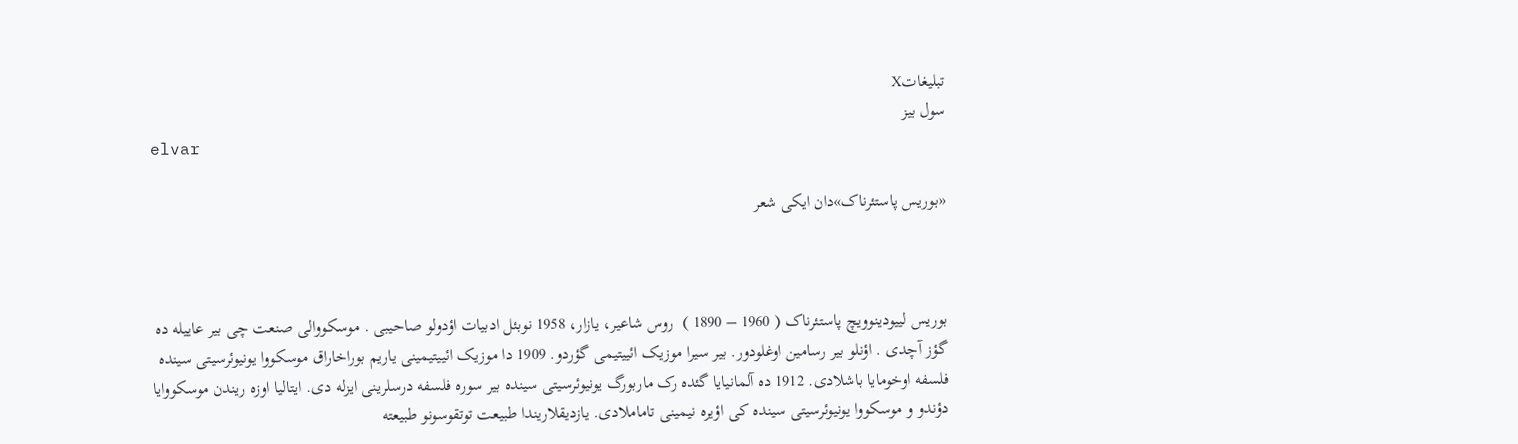تبليغاتX
سول بیز
elvar

«بوریس پاستئرناک»دان ایکی شعر



بوریس لییودینوویچ پاستئرناک ( 1960 – 1890 )  روس شاعیر، یازار، 1958 نوبئل ادبیات اؤدولو صاحیبی . موسکووالی صنعت چی بیر عاییله ده گؤز آچدی . اؤنلو بیر رسامین اوغلودور. بیر سیرا موزیک ائییتیمی گؤردو. 1909 دا موزیک ائییتیمینی یاریم بوراخاراق موسکووا یونیوئرسیتی سینده فلسفه اوخومایا باشلادی. 1912 ده آلمانیایا گئده رک ماربورگ یونیوئرسیتی سینده بیر سوره فلسفه درسلرینی ایزله دی. ایتالیا اوزه ریندن موسکووایا دؤندو و موسکووا یونیوئرسیتی سینده کی اؤیره نیمینی تاماملادی. یازدیقلاریندا طبیعت توتقوسونو طبیعته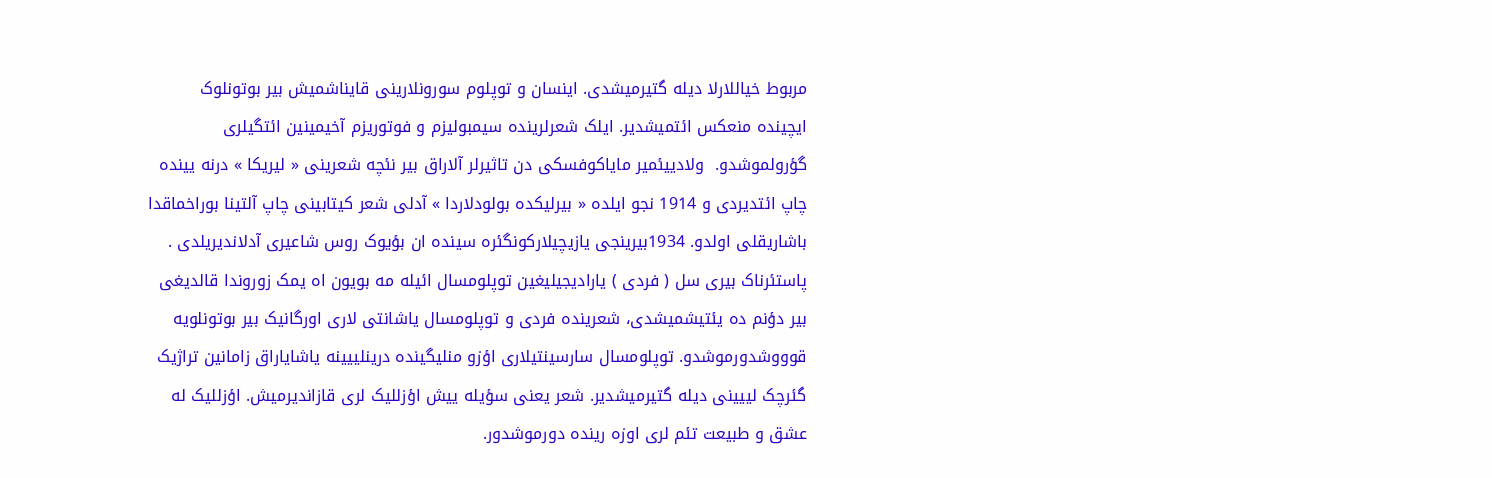مربوط خیاللارلا دیله گتیرمیشدی. اینسان و توپلوم سورونلارینی قایناشمیش بیر بوتونلوک ایچینده منعکس ائتمیشدیر. ایلک شعرلرینده سیمبولیزم و فوتوریزم آخیمینین ائتگیلری گؤرولموشدو.  ولادییئمیر مایاکوفسکی دن تاثیرلر آلاراق بیر نئچه شعرینی « لیریکا » درنه یینده چاپ ائتدیردی و 1914 نجو ایلده « بیرلیکده بولودلاردا » آدلی شعر کیتابینی چاپ آلتینا بوراخماقدا باشاریقلی اولدو. 1934بیرینجی یازیچیلارکونگئره سینده ان بؤیوک روس شاعیری آدلاندیریلدی . پاستئرناک بیری سل ( فردی ) یارادیجیلیغین توپلومسال ائیله مه بویون اه یمک زوروندا قالدیغی بیر دؤنم ده یئتیشمیشدی، شعرینده فردی و توپلومسال یاشانتی لاری اورگانیک بیر بوتونلویه قوووشدورموشدو. توپلومسال سارسینتیلاری اؤزو منلیگینده درینلییینه یاشایاراق زامانین تراژیک گئرچک لییینی دیله گتیرمیشدیر. شعر یعنی سؤیله ییش اؤزللیک لری قازاندیرمیش. اؤزللیک له عشق و طبیعت تئم لری اوزه رینده دورموشدور.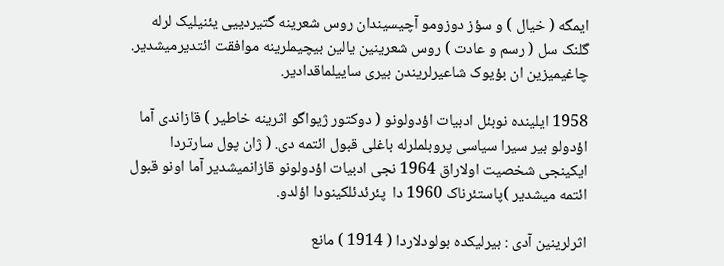ایمگه ( خیال ) و سؤز دوزومو آچیسیندان روس شعرینه گتیردییی یئنیلیک لرله گلنک سل ( رسم و عادت ) روس شعرینین یالین بیچیملرینه موافقت ائتدیرمیشدیر. چاغیمیزین ان بؤیوک شاعیرلریندن بیری ساییلماقدادیر.

1958 ایلینده نوبئل ادبیات اؤدولونو ( دوکتور ژیواگو اثرینه خاطیر ) قازاندی آما اؤدولو بیر سیرا سیاسی پروبلملرله باغلی قبول ائتمه دی. ( ژان پول سارتردا ایکینجی شخصیت اولاراق 1964 نجی ادبیات اؤدولونو قازانمیشدیر آما اونو قبول ائتمه میشدیر )پاستئرناک 1960 دا  پئرئدئلکینودا اؤلدو.

اثرلرینین آدی : بیرلیکده بولودلاردا ( 1914 ) مانع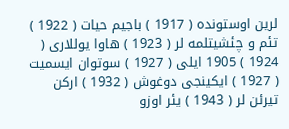لرین اوستونده ( 1917 ) باجیم حیات ( 1922 ) تئم و چئشیتلمه لر ( 1923 ) هاوا یوللاری ( 1924 ) 1905 ایلی ( 1927 ) سوتوان ایسمیت ( 1927 ) ایکینجی دوغوش ( 1932 ) ارکن تیرئن لر ( 1943 ) یئر اوزو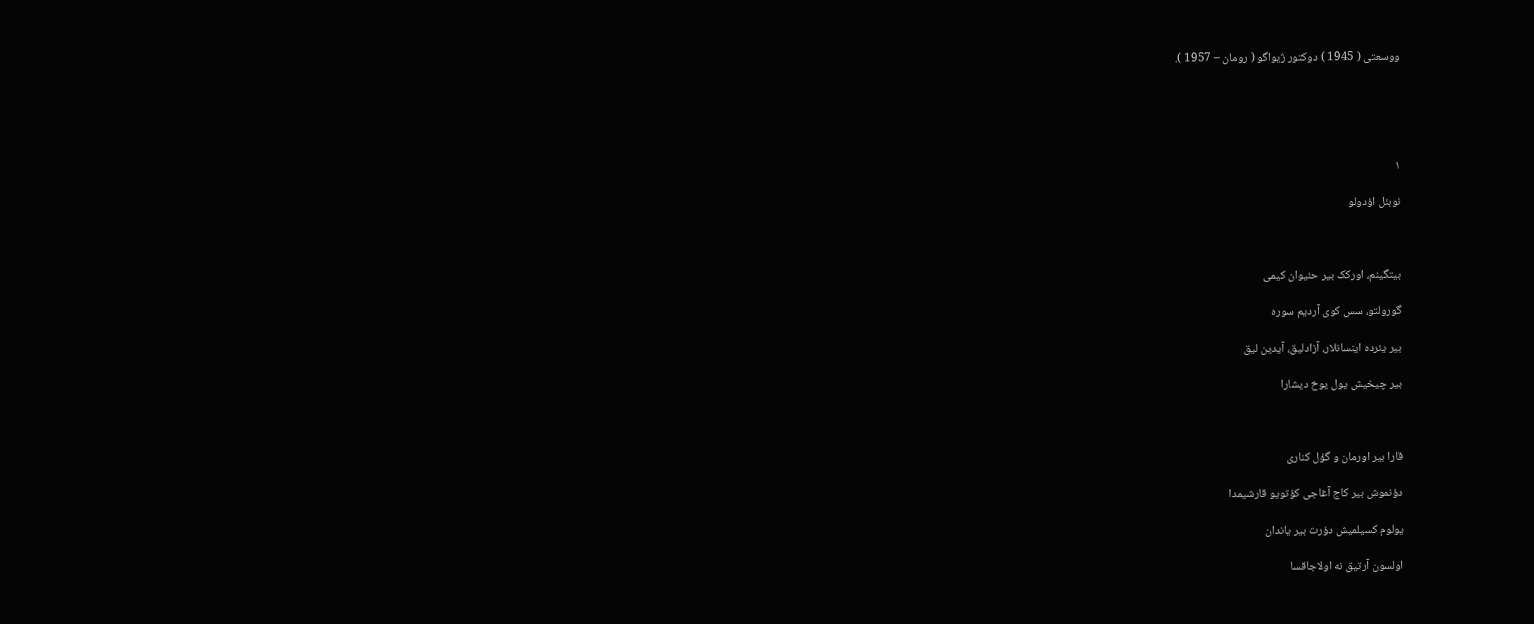ووسعتی ( 1945 ) دوکتور ژیواگو ( رومان – 1957 ).





۱

نوبئل اؤدولو



بیتگینم، اورکک بیر حئیوان کیمی

گورولتو، سس کوی آردیم سوره

بیر یئرده اینسانلار، آزادلیق، آیدین لیق

بیر چیخیش یول یوخ دیشارا



قارا بیر اورمان و گؤل کناری

دؤنموش بیر کاج آغاجی کؤتویو قارشیمدا

یولوم کسیلمیش دؤرت بیر یاندان

اولسون آرتیق نه اولاجاقسا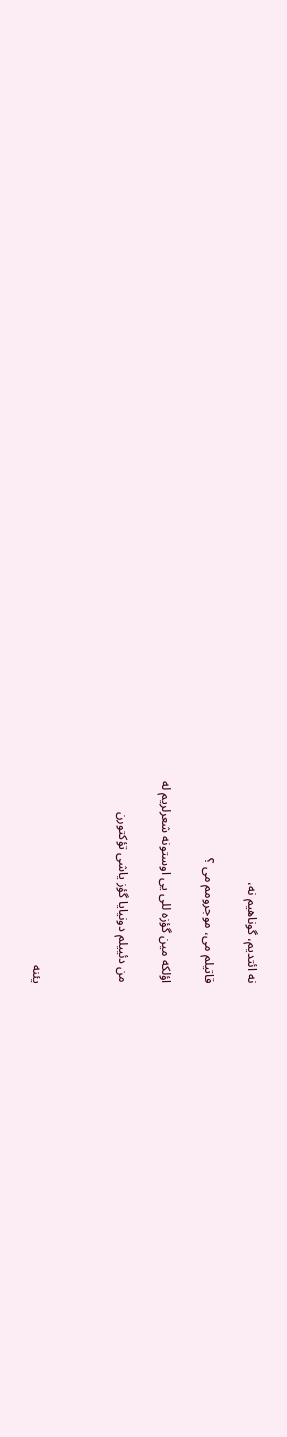نه ائتدیم، گوناهیم نه،

قاتیلم می، موجرومم می ؟

اؤلکه مین گؤزه للی یی اوستونه شعرلریم له

من دئییلم دونیایا گؤز یاشی تؤکتورن



یئنه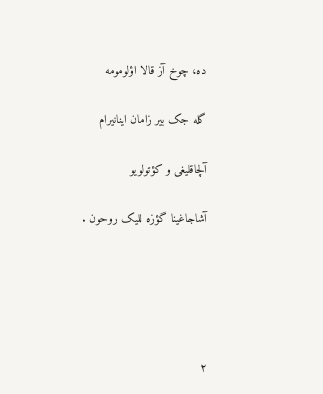ده، چوخ آز قالا اؤلومومه

گله جک بیر زامان اینانیرام

آلچاقلیغی و کؤتولویو

آشاجاغینا گؤزه للیک روحون .





۲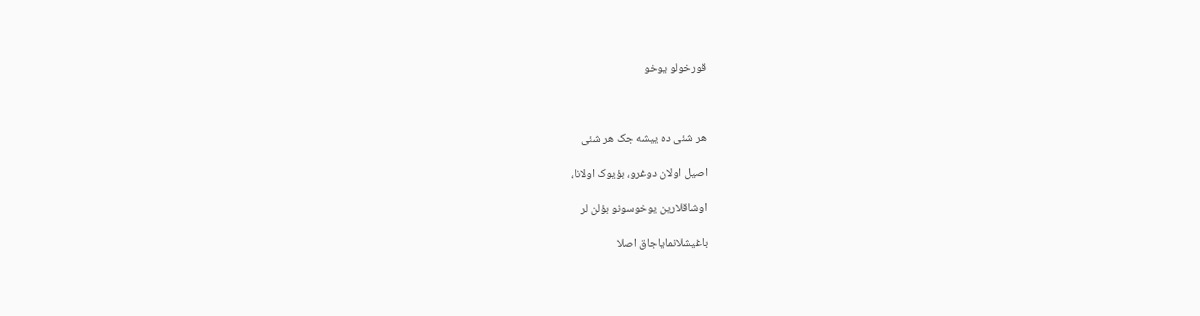قورخولو یوخو



هر شئی ده ییشه جک هر شئی

اصیل اولان دوغرو، بؤیوک اولانا،

اوشاقلارین یوخوسونو بؤلن لر

باغیشلانمایاجاق اصلا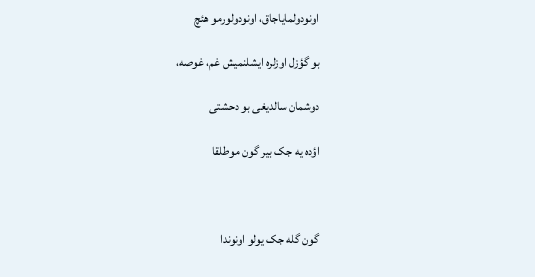اونودولمایاجاق، اونودولورمو هئچ

بو گؤزل اوزلره ایشلنمیش غم، غوصه،

دوشمان سالدیغی بو دحشتی

اؤده یه جک بیر گون موطلقا



گون گله جک یولو اونوندا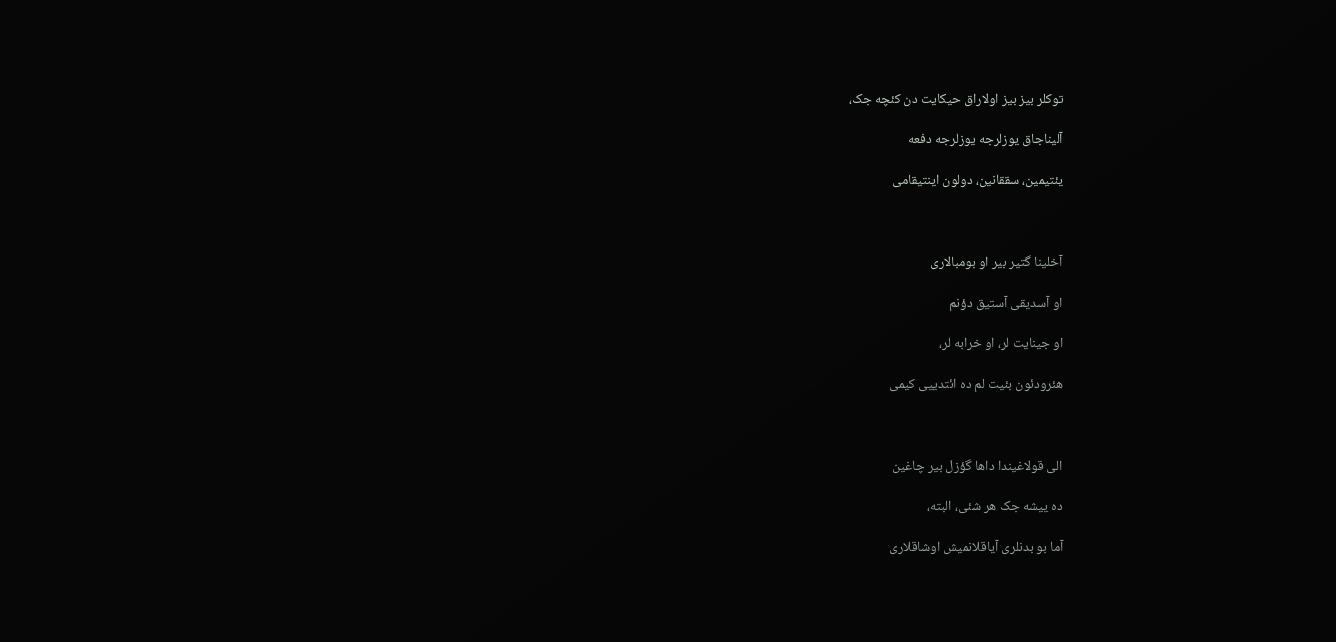توکلر بیز بیز اولاراق حیکایت دن کئچه جک،

آلیناجاق یوزلرجه یوزلرجه دفعه

یئتیمین، سققانین، دولون اینتیقامی



آخلینا گتیر بیر او بومبالاری

او آسدیقی آستیق دؤنم

او جینایت لر، او خرابه لر،

هئرودئون بئیت لم ده ائتدییی کیمی



الی قولاغیندا داها گؤزل بیر چاغین

ده ییشه جک هر شئی، البته،

آما بو بدنلری آیاقلانمیش اوشاقلاری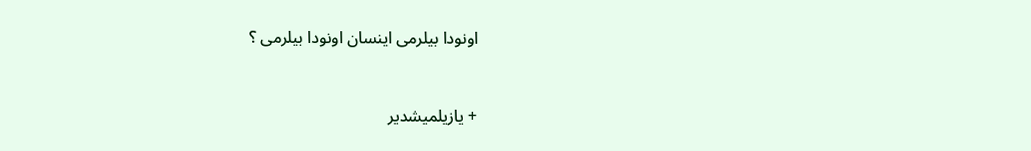اونودا بیلرمی اینسان اونودا بیلرمی ؟



+ يازيلميشدير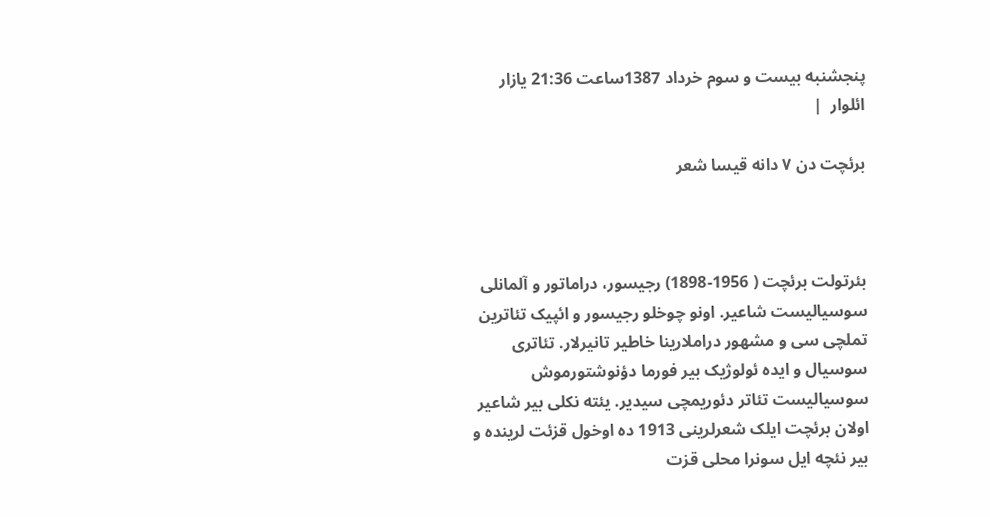پنجشنبه بیست و سوم خرداد 1387ساعت 21:36 يازار ائلوار  |

برئچت دن ۷ دانه قیسا شعر



بئرتولت برئچت ( 1956-1898) رجیسور، دراماتور و آلمانلی سوسیالیست شاعیر. اونو چوخلو رجیسور و ائپیک تئاترین تملچی سی و مشهور دراملارینا خاطیر تانیرلار. تئاتری سوسیال و ایده ئولوژیک بیر فورما دؤنوشتورموش سوسیالیست تئاتر دئوریمچی سیدیر. یئته نکلی بیر شاعیر اولان برئچت ایلک شعرلرینی 1913 ده اوخول قزئت لرینده و بیر نئچه ایل سونرا محلی قزت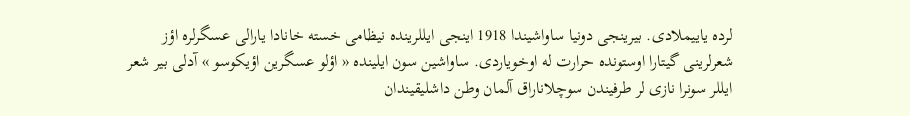لرده یاییملادی. بیرینجی دونیا ساواشیندا 1918 اینجی ایللرینده نیظامی خسته خانادا یارالی عسگرلره اؤز شعرلرینی گیتارا اوستونده حرارت له اوخویاردی. ساواشین سون ایلینده « اؤلو عسگرین اؤیکوسو » آدلی بیر شعر ایللر سونرا نازی لر طرفیندن سوچلاناراق آلمان وطن داشلیقیندان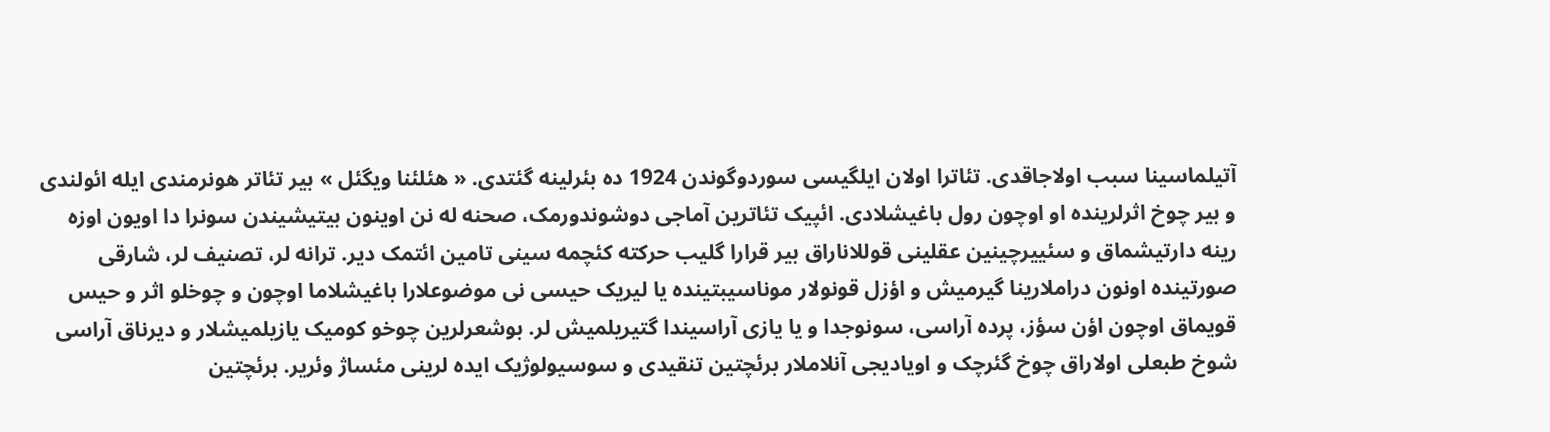آتیلماسینا سبب اولاجاقدی. تئاترا اولان ایلگیسی سوردوگوندن 1924 ده بئرلینه گئتدی. « هئلئنا ویگئل » بیر تئاتر هونرمندی ایله ائولندی و بیر چوخ اثرلرینده او اوچون رول باغیشلادی. ائپیک تئاترین آماجی دوشوندورمک، صحنه له نن اوینون بیتیشیندن سونرا دا اویون اوزه رینه دارتیشماق و سئییرچینین عقلینی قوللاناراق بیر قرارا گلیب حرکته کئچمه سینی تامین ائتمک دیر. ترانه لر، تصنیف لر، شارقی صورتینده اونون دراملارینا گیرمیش و اؤزل قونولار موناسیبتینده یا لیریک حیسی نی موضوعلارا باغیشلاما اوچون و چوخلو اثر و حیس قویماق اوچون اؤن سؤز، پرده آراسی، سونوجدا و یا یازی آراسیندا گتیریلمیش لر. بوشعرلرین چوخو کومیک یازیلمیشلار و دیرناق آراسی شوخ طبعلی اولاراق چوخ گئرچک و اویادیجی آنلاملار برئچتین تنقیدی و سوسیولوژیک ایده لرینی مئساژ وئریر. برئچتین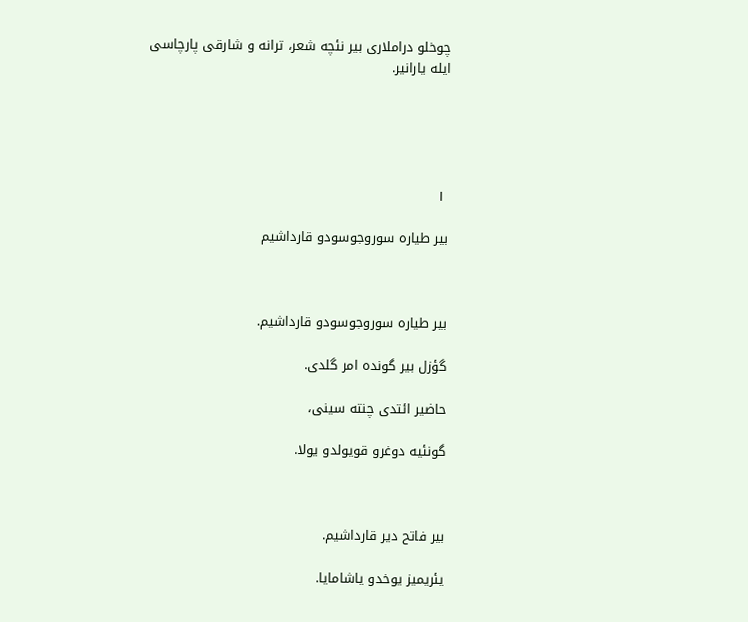چوخلو دراملاری بیر نئچه شعر، ترانه و شارقی پارچاسی ایله یارانیر.





 ۱

بیر طیاره سوروجوسودو قارداشیم



بیر طیاره سوروجوسودو قارداشیم.

گؤزل بیر گونده امر گلدی.

حاضیر ائتدی چنته سینی،

گونئیه دوغرو قویولدو یولا.



بیر فاتح دیر قارداشیم.

یئریمیز یوخدو یاشامایا.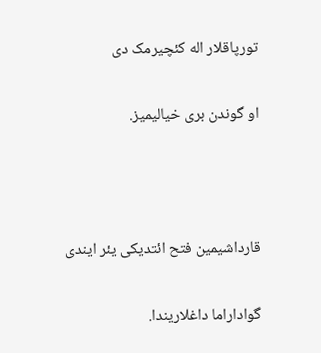تورپاقلار اله کئچیرمک دی

او گوندن بری خیالیمیز.



قارداشیمین فتح ائتدیکی یئر ایندی

گواداراما داغلاریندا.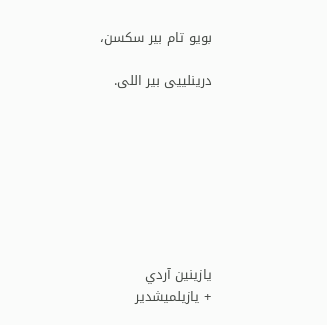بویو تام بیر سکسن،

درینلییی بیر اللی.








يازينين آردي
+ يازيلميشدير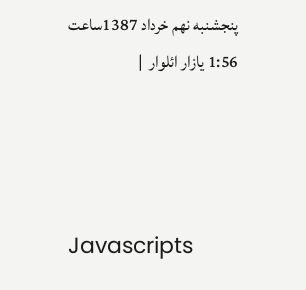پنجشنبه نهم خرداد 1387ساعت 1:56 يازار ائلوار  |




Javascripts